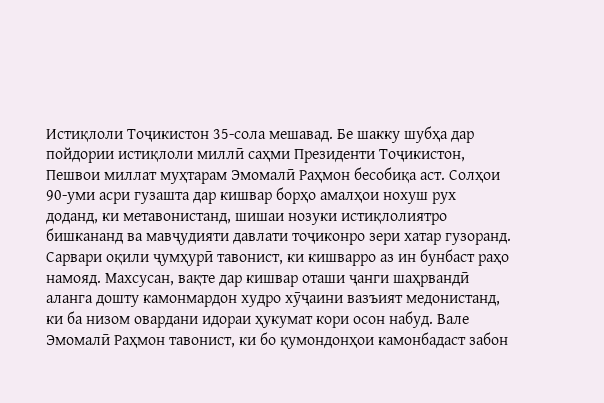Истиқлоли Тоҷикистон 35-сола мешавад. Бе шакку шубҳа дар пойдории истиқлоли миллӣ саҳми Президенти Тоҷикистон, Пешвои миллат муҳтарам Эмомалӣ Раҳмон бесобиқа аст. Солҳои 90-уми асри гузашта дар кишвар борҳо амалҳои нохуш рух доданд, ки метавонистанд, шишаи нозуки истиқлолиятро бишкананд ва мавҷудияти давлати тоҷиконро зери хатар гузоранд. Сарвари оқили ҷумҳурӣ тавонист, ки кишварро аз ин бунбаст раҳо намояд. Махсусан, вақте дар кишвар оташи ҷанги шаҳрвандӣ аланга дошту камонмардон худро хӯҷаини вазъият медонистанд, ки ба низом овардани идораи ҳукумат кори осон набуд. Вале Эмомалӣ Раҳмон тавонист, ки бо қумондонҳои камонбадаст забон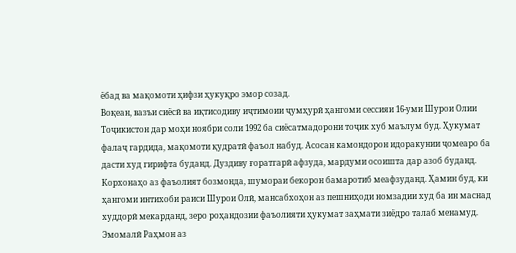ёбад ва мақомоти ҳифзи ҳукуқро эмор созад.
Воқеан, вазъи сиёсӣ ва иқтисодиву иҷтимоии ҷумҳурӣ ҳангоми сессияи 16-уми Шурои Олии Тоҷикистон дар моҳи ноябри соли 1992 ба сиёсатмадорони тоҷик хуб маълум буд. Ҳукумат фалаҷ гардида, мақомоти қудратӣ фаъол набуд. Асосан камондорон идоракунии ҷомеаро ба дасти худ гирифта буданд. Дуздиву ғоратгарӣ афзуда, мардуми осоишта дар азоб буданд. Корхонаҳо аз фаъолият бозмонда, шумораи бекорон бамаротиб меафзуданд. Ҳамин буд, ки ҳангоми интихоби раиси Шурои Олӣ, мансабхоҳон аз пешниҳоди номзадии худ ба ин маснад худдорӣ мекарданд, зеро роҳандозии фаъолияти ҳукумат заҳмати зиёдро талаб менамуд. Эмомалӣ Раҳмон аз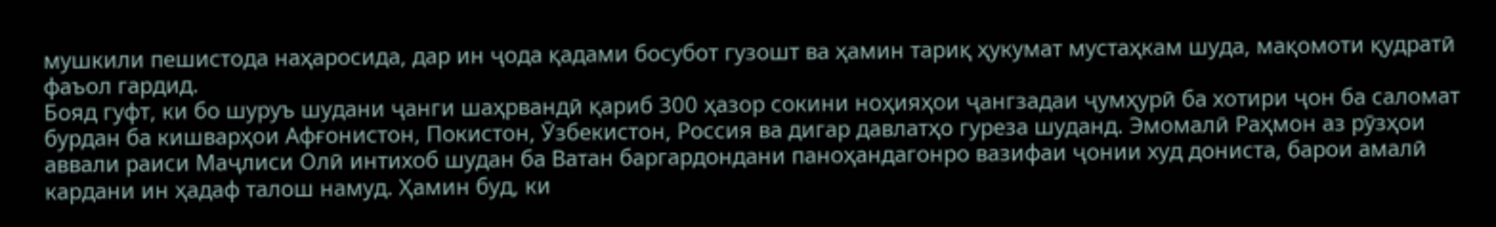мушкили пешистода наҳаросида, дар ин ҷода қадами босубот гузошт ва ҳамин тариқ ҳукумат мустаҳкам шуда, мақомоти қудратӣ фаъол гардид.
Бояд гуфт, ки бо шуруъ шудани ҷанги шаҳрвандӣ қариб 300 ҳазор сокини ноҳияҳои ҷангзадаи ҷумҳурӣ ба хотири ҷон ба саломат бурдан ба кишварҳои Афғонистон, Покистон, Ӯзбекистон, Россия ва дигар давлатҳо гуреза шуданд. Эмомалӣ Раҳмон аз рӯзҳои аввали раиси Маҷлиси Олӣ интихоб шудан ба Ватан баргардондани паноҳандагонро вазифаи ҷонии худ дониста, барои амалӣ кардани ин ҳадаф талош намуд. Ҳамин буд, ки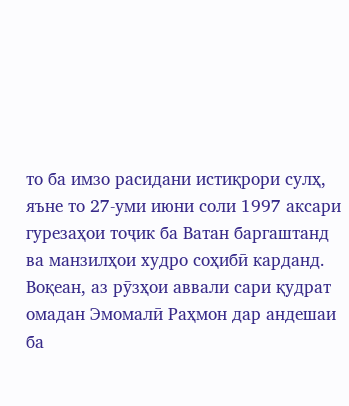то ба имзо расидани истиқрори сулҳ, яъне то 27-уми июни соли 1997 аксари гурезаҳои тоҷик ба Ватан баргаштанд ва манзилҳои худро соҳибӣ карданд.
Воқеан, аз рӯзҳои аввали сари қудрат омадан Эмомалӣ Раҳмон дар андешаи ба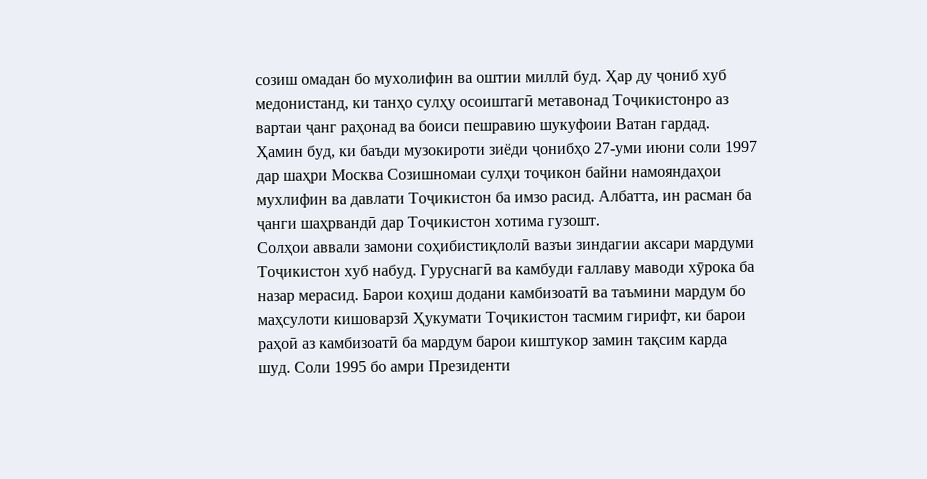созиш омадан бо мухолифин ва оштии миллӣ буд. Ҳар ду ҷониб хуб медонистанд, ки танҳо сулҳу осоиштагӣ метавонад Тоҷикистонро аз вартаи ҷанг раҳонад ва боиси пешравию шукуфоии Ватан гардад. Ҳамин буд, ки баъди музокироти зиёди ҷонибҳо 27-уми июни соли 1997 дар шаҳри Москва Созишномаи сулҳи тоҷикон байни намояндаҳои мухлифин ва давлати Тоҷикистон ба имзо расид. Албатта, ин расман ба ҷанги шаҳрвандӣ дар Тоҷикистон хотима гузошт.
Солҳои аввали замони соҳибистиқлолӣ вазъи зиндагии аксари мардуми Тоҷикистон хуб набуд. Гуруснагӣ ва камбуди ғаллаву маводи хӯрока ба назар мерасид. Барои коҳиш додани камбизоатӣ ва таъмини мардум бо маҳсулоти кишоварзӣ Ҳукумати Тоҷикистон тасмим гирифт, ки барои раҳоӣ аз камбизоатӣ ба мардум барои киштукор замин тақсим карда шуд. Соли 1995 бо амри Президенти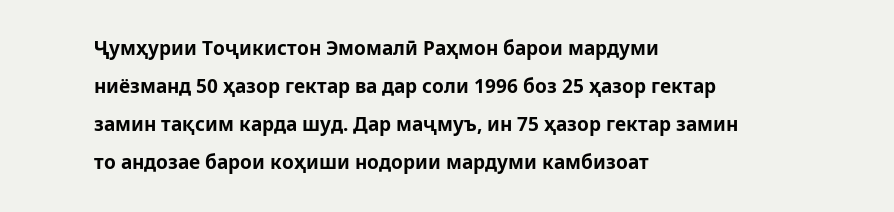Ҷумҳурии Тоҷикистон Эмомалӣ Раҳмон барои мардуми ниёзманд 50 ҳазор гектар ва дар соли 1996 боз 25 ҳазор гектар замин тақсим карда шуд. Дар маҷмуъ, ин 75 ҳазор гектар замин то андозае барои коҳиши нодории мардуми камбизоат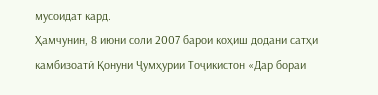мусоидат кард.
Ҳамчунин, 8 июни соли 2007 барои коҳиш додани сатҳи камбизоатӣ Қонуни Ҷумҳурии Тоҷикистон «Дар бораи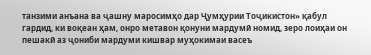танзими анъана ва ҷашну маросимҳо дар Ҷумҳурии Тоҷикистон» қабул гардид, ки воқеан ҳам, онро метавон қонуни мардумӣ номид, зеро лоиҳаи он пешакӣ аз ҷониби мардуми кишвар муҳокимаи васеъ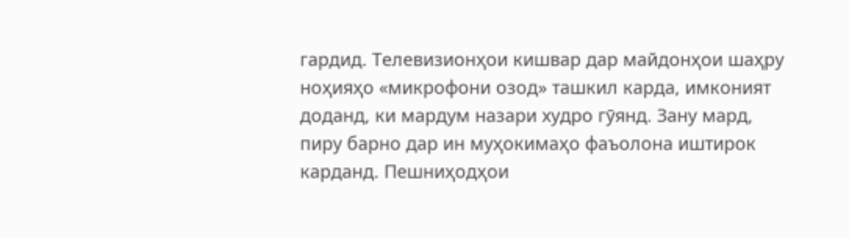гардид. Телевизионҳои кишвар дар майдонҳои шаҳру ноҳияҳо «микрофони озод» ташкил карда, имконият доданд, ки мардум назари худро гӯянд. Зану мард, пиру барно дар ин муҳокимаҳо фаъолона иштирок карданд. Пешниҳодҳои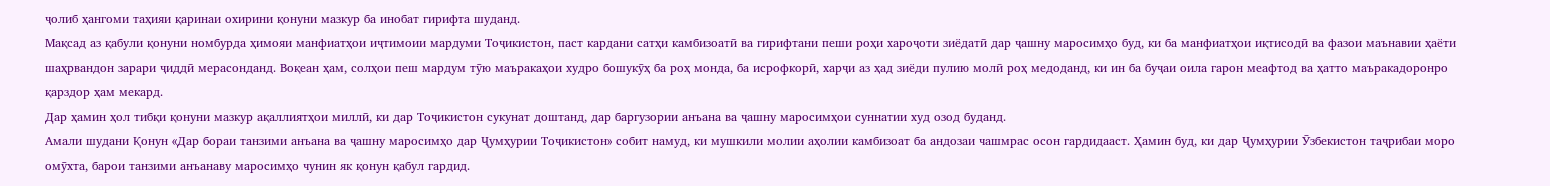ҷолиб ҳангоми таҳияи қаринаи охирини қонуни мазкур ба инобат гирифта шуданд.
Мақсад аз қабули қонуни номбурда ҳимояи манфиатҳои иҷтимоии мардуми Тоҷикистон, паст кардани сатҳи камбизоатӣ ва гирифтани пеши роҳи хароҷоти зиёдатӣ дар ҷашну маросимҳо буд, ки ба манфиатҳои иқтисодӣ ва фазои маънавии ҳаёти шаҳрвандон зарари ҷиддӣ мерасонданд. Воқеан ҳам, солҳои пеш мардум тӯю маъракаҳои худро бошукӯҳ ба роҳ монда, ба исрофкорӣ, харҷи аз ҳад зиёди пулию молӣ роҳ медоданд, ки ин ба буҷаи оила гарон меафтод ва ҳатто маъракадоронро қарздор ҳам мекард.
Дар ҳамин ҳол тибқи қонуни мазкур ақаллиятҳои миллӣ, ки дар Тоҷикистон сукунат доштанд, дар баргузории анъана ва ҷашну маросимҳои суннатии худ озод буданд.
Амали шудани Қонун «Дар бораи танзими анъана ва ҷашну маросимҳо дар Ҷумҳурии Тоҷикистон» собит намуд, ки мушкили молии аҳолии камбизоат ба андозаи чашмрас осон гардидааст. Ҳамин буд, ки дар Ҷумҳурии Ӯзбекистон таҷрибаи моро омӯхта, барои танзими анъанаву маросимҳо чунин як қонун қабул гардид.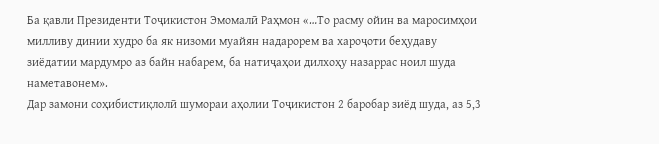Ба қавли Президенти Тоҷикистон Эмомалӣ Раҳмон «…То расму ойин ва маросимҳои милливу динии худро ба як низоми муайян надарорем ва хароҷоти беҳудаву зиёдатии мардумро аз байн набарем, ба натиҷаҳои дилхоҳу назаррас ноил шуда наметавонем».
Дар замони соҳибистиқлолӣ шумораи аҳолии Тоҷикистон 2 баробар зиёд шуда, аз 5,3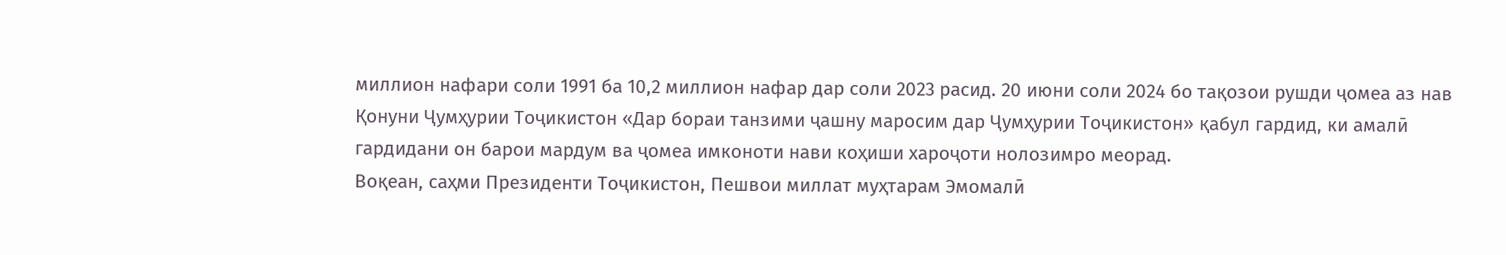миллион нафари соли 1991 ба 10,2 миллион нафар дар соли 2023 расид. 20 июни соли 2024 бо тақозои рушди ҷомеа аз нав Қонуни Ҷумҳурии Тоҷикистон «Дар бораи танзими ҷашну маросим дар Ҷумҳурии Тоҷикистон» қабул гардид, ки амалӣ гардидани он барои мардум ва ҷомеа имконоти нави коҳиши хароҷоти нолозимро меорад.
Воқеан, саҳми Президенти Тоҷикистон, Пешвои миллат муҳтарам Эмомалӣ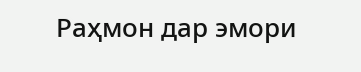Раҳмон дар эмори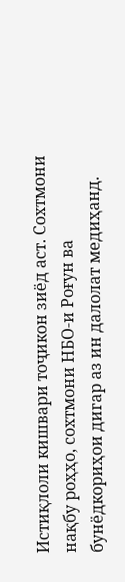Истиқлоли кишвари тоҷикон зиёд аст. Сохтмони нақбу роҳҳо, сохтмони НБО-и Роғун ва бунёдкориҳои дигар аз ин далолат медиҳанд.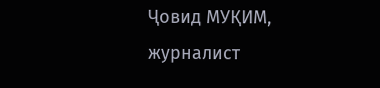Ҷовид МУҚИМ, журналист